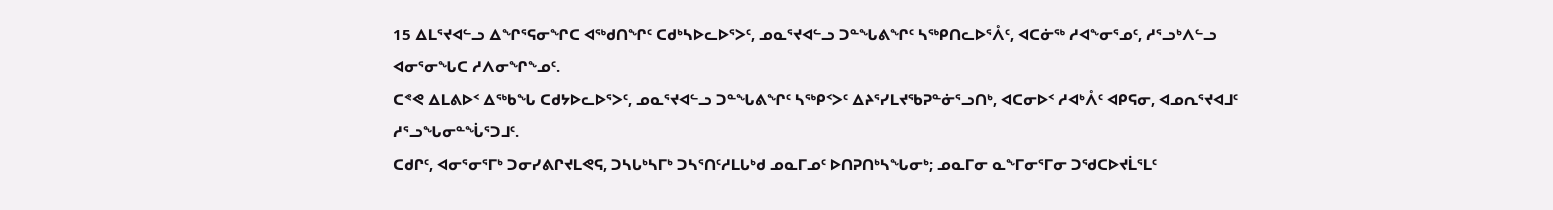15 ᐃᒪᕐᔪᐊᓪᓗ ᐃᖏᕐᕋᓂᖏᑕ ᐊᖅᑯᑎᖏᑦ ᑕᑯᒃᓴᐅᓚᐅᕐᐳᑦ, ᓄᓇᕐᔪᐊᓪᓗ ᑐᓐᖓᕕᖏᑦ ᓴᖅᑭᑎᓚᐅᕐᐰᑦ, ᐊᑕᓃᖅ ᓱᐊᖕᓂᕐᓄᑦ, ᓱᕐᓗᒃᐱᓪᓗ ᐊᓂᕐᓂᖓᑕ ᓱᐱᓂᖏᖕᓄᑦ.
ᑕᕝᕙ ᐃᒪᕕᐅᑉ ᐃᖅᑲᖓ ᑕᑯᔭᐅᓚᐅᕐᐳᑦ, ᓄᓇᕐᔪᐊᓪᓗ ᑐᓐᖓᕕᖏᑦ ᓴᖅᑭᑉᐳᑦ ᐃᔨᕐᓯᒪᔪᖃᕈᓐᓃᕐᓗᑎᒃ, ᐊᑕᓂᐅᑉ ᓱᐊᒃᐰᑦ ᐊᑭᕋᓂ, ᐊᓄᕆᕐᔪᐊᒧᑦ ᓱᕐᓗᖓᓂᓐᖔᕐᑐᒧᑦ.
ᑕᑯᒋᑦ, ᐊᓂᕐᓂᕐᒥᒃ ᑐᓂᓯᕕᒋᔪᒪᕙᕋ, ᑐᓴᒐᒃᓴᒥᒃ ᑐᓴᕐᑎᑦᓱᒪᒐᒃᑯ ᓄᓇᒥᓄᑦ ᐅᑎᕈᑎᒃᓴᖓᓂᒃ; ᓄᓇᒥᓂ ᓇᖕᒥᓂᕐᒥᓂ ᑐᖁᑕᐅᔪᒫᕐᒪᑦ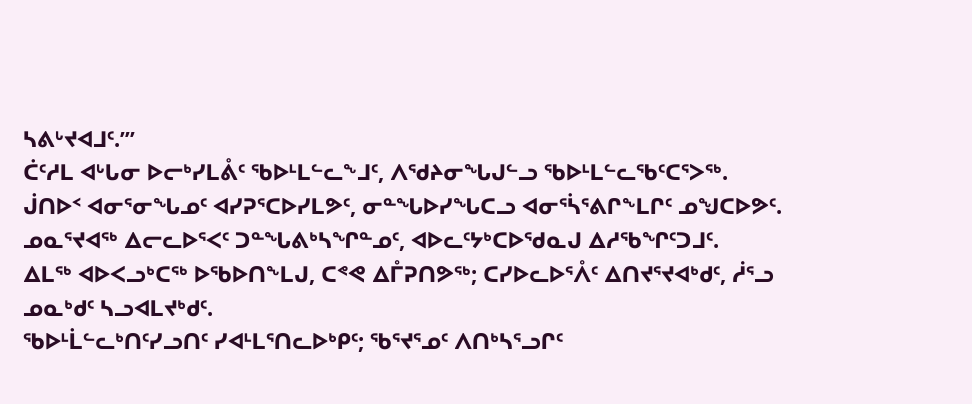ᓴᕕᒡᔪᐊᒧᑦ.’”
ᑖᑦᓱᒪ ᐊᒡᒐᓂ ᐅᓕᒃᓯᒪᕔᑦ ᖃᐅᒻᒪᓪᓚᖕᒧᑦ, ᐱᖁᔨᓂᖓᒍᓪᓗ ᖃᐅᒻᒪᓪᓚᖃᑦᑕᕐᐳᖅ.
ᒎᑎᐅᑉ ᐊᓂᕐᓂᖓᓄᑦ ᐊᓯᕈᕐᑕᐅᓯᒪᕗᑦ, ᓂᓐᖓᐅᓯᖓᑕᓗ ᐊᓂᕐᓵᕐᕕᒋᖕᒪᒋᑦ ᓄᖑᑕᐅᕗᑦ.
ᓄᓇᕐᔪᐊᖅ ᐃᓕᓚᐅᕐᐸᑦ ᑐᓐᖓᕕᒃᓴᖏᓐᓄᑦ, ᐊᐅᓚᑦᔭᒃᑕᐅᖁᓇᒍ ᐃᓱᖃᖏᑦᑐᒧᑦ.
ᐃᒪᖅ ᐊᐅᐸᓗᒃᑕᖅ ᐅᖃᐅᑎᖕᒪᒍ, ᑕᕝᕙ ᐃᒤᕈᑎᕗᖅ; ᑕᓯᐅᓚᐅᕐᐰᑦ ᐃᑎᔪᕐᔪᐊᒃᑯᑦ, ᓲᕐᓗ ᓄᓇᒃᑯᑦ ᓴᓗᐊᒪᔪᒃᑯᑦ.
ᖃᐅᒻᒫᓪᓚᒃᑎᑦᓯᓗᑎᑦ ᓯᐊᒻᒪᕐᑎᓚᐅᒃᑭᑦ; ᖃᕐᔪᕐᓄᑦ ᐱᑎᒃᓴᕐᓗᒋᑦ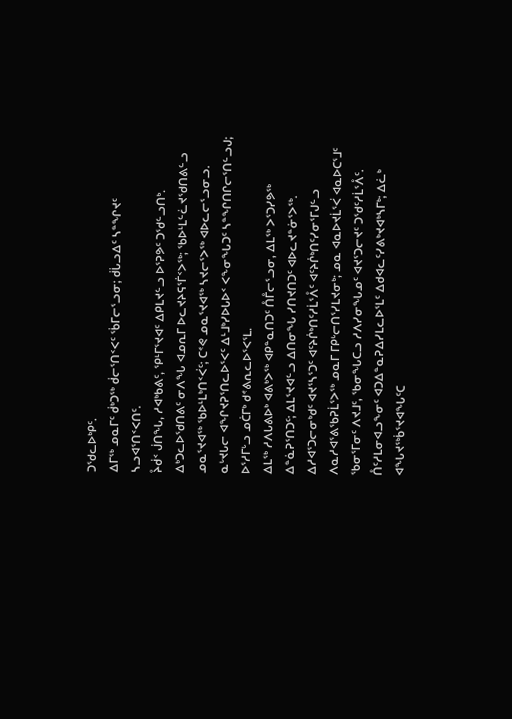ᑐᖁᓚᐅᒃᑭᑦ.
ᐃᒥᖅ ᓄᓇᒥᑦ ᑰᒃᑐᖅ ᑰᓕᕐᑎᑉᐸᑦ ᖄᒥᓕᕐᓗᓂ; ᑰᒑᓗᐃᑦ ᓴᓐᖏᔪᑦ ᓴᓗᐊᕐᑎᑉᐸᑎᑦ.
ᔧᑰᑉ ᒎᑎᖓ, ᓱᐊᒃᑲᕕᑦ, ᕿᒻᒥᕐᔪᐊᑦ ᐃᑭᒪᔪᓪᓗ ᐅᕐᕈᕗᑦ ᑐᖁᓪᓗᑎᒃ.
ᐃᒃᑐᓚᐅᖁᑎᕕᑦ ᓂᐱᖓ ᐊᓄᕆᒥ ᐅᓚᔪᔨᕋᕐᒦᑉᐳᖅ; ᖃᐅᒻᒪᓪᓛᔪᖁᑎᕕᓪᓗ ᓄᓇᕐᔪᐊᖅ ᖃᐅᒻᒪᒃᑎᑉᐹᑦ; ᑕᕝᕙ ᓄᓇᕐᔪᐊᖅ ᓴᔪᓕᕐᐳᖅ ᐊᐅᓚᓕᕐᓗᓂᓗ.
ᓇᒡᔪᒐᓕ ᐊᖏᔪᕈᕐᑎᓚᐅᕐᐸᑦ ᐃᒻᒧᒃᓯᐅᒐᐅᑉ ᐸᖕᓂᖓᑐᑦ ᓴᓐᖏᑎᒋᓕᕐᑎᓪᓗᒍ; ᐅᕐᓱᒥᒡᓗ ᓄᑖᒥᒃ ᑯᕝᕕᕆᓚᐅᕐᐸᕐᒪ.
ᐃᒪᖅ ᓱᐱᒐᕕᐅᒃ ᐊᕕᒃᐳᖅ ᐊᑭᓐᓇᑎᑐᑦ ᑍᒤᓕᕐᓗᓂ, ᐃᒪᖅ ᐳᕐᑐᓯᕗᖅ ᐃᓐᓈᕈᕐᑎᑐᑦ; ᐃᒪᕐᔪᐊᓪᓗ ᐃᑎᓂᖓ ᓯᑎᔪᑎᑐᑦ ᐊᐅᓚᔪᓐᓃᕐᐳᖅ.
ᐃᓱᐊᕐᑐᓕᓂᒃᑯᑦ ᐊᔪᕐᓴᕐᑐᑦ ᐊᑦᔨᒌᒃᑎᑦᓱᒫᕐᐰᑦ ᐊᑦᔨᒌᒃᑎᑦᓯᓂᕐᒥᒍᓪᓗ ᐱᓇᓱᐊᕐᕕᖃᕈᒫᕐᐳᖅ ᓄᓇᒥ ᒥᑭᒡᓕᑎᕐᓯᒪᔪᓂᒃ; ᓄᓇ ᐊᓇᐅᔪᒫᕐᐹ ᐊᓇᐅᑕᕐᒧᑦ ᖃᓂᕐᒥᓂᑦ ᐱᔪᒧᑦ, ᖃᓂᖓᑕᓗ ᓱᐱᓯᓂᖓᓄᑦ ᐊᔪᕐᑐᓕᔪᑦ ᑐᖁᑦᓱᒫᕐᐰᑦ.
ᑍᑦᓱᒪᓂᐊᓗᖕᓂᑦ ᐊᑐᐃᓐᓇᕈᐃᓯᒪᓚᐅᕐᒪᑦ ᐃᑯᐊᓚᑦᓯᕕᒃᔪᐊᒃᓴᒥᒃ; ᐃᓛᒃ ᐊᖓᔪᖅᑳᕐᔪᐊᖓᑦᑕ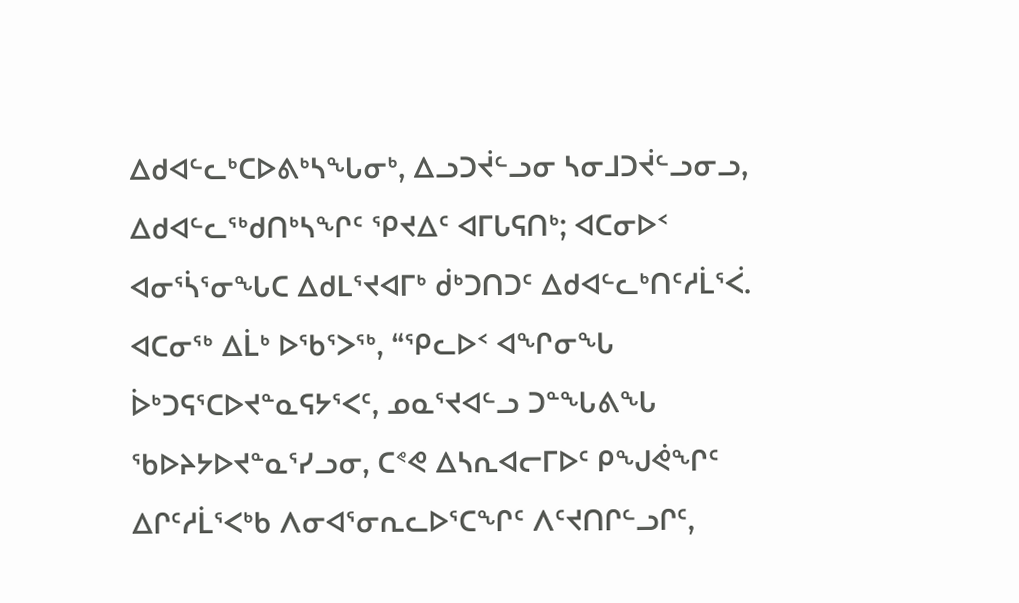ᐃᑯᐊᓪᓚᒃᑕᐅᕕᒃᓴᖓᓂᒃ, ᐃᓗᑐᔫᓪᓗᓂ ᓴᓂᒧᑐᔫᓪᓗᓂᓗ, ᐃᑯᐊᓪᓚᖅᑯᑎᒃᓴᖏᑦ ᕿᔪᐃᑦ ᐊᒥᒐᕋᑎᒃ; ᐊᑕᓂᐅᑉ ᐊᓂᕐᓵᕐᓂᖓᑕ ᐃᑯᒪᕐᔪᐊᒥᒃ ᑰᒃᑐᑎᑐᑦ ᐃᑯᐊᓪᓚᒃᑎᑦᓱᒫᕐᐹ.
ᐊᑕᓂᖅ ᐃᒫᒃ ᐅᖃᕐᐳᖅ, “ᕿᓚᐅᑉ ᐊᖏᓂᖓ ᐆᒃᑐᕋᕐᑕᐅᔪᓐᓇᕋᔭᕐᐸᑦ, ᓄᓇᕐᔪᐊᓪᓗ ᑐᓐᖓᕕᖓ ᖃᐅᔨᔭᐅᔪᓐᓇᕐᓯᓗᓂ, ᑕᕝᕙ ᐃᓴᕆᐊᓕᒥᐅᑦ ᑭᖑᕚᖏᑦ ᐃᒋᑦᓱᒫᕐᐸᒃᑲ ᐱᓂᐊᕐᓂᕆᓚᐅᕐᑕᖏᑦ ᐱᑦᔪᑎᒋᓪᓗᒋᑦ,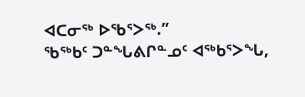ᐊᑕᓂᖅ ᐅᖃᕐᐳᖅ.”
ᖃᖅᑲᑦ ᑐᓐᖓᕕᒋᓐᓄᑦ ᐊᖅᑲᕐᐳᖓ,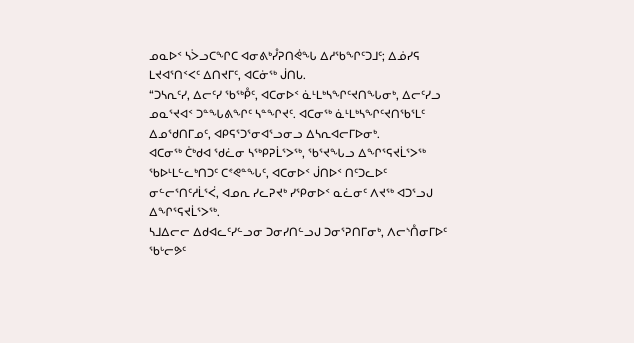ᓄᓇᐅᑉ ᓴᐴᓗᑕᖏᑕ ᐊᓂᕕᒃᓮᕈᑎᕚᖓ ᐃᓱᖃᖏᑦᑐᒧᑦ; ᐃᓅᓯᕋ ᒪᔪᐊᕐᑎᑉᐸᑦ ᐃᑎᔪᒥᑦ, ᐊᑕᓃᖅ ᒎᑎᒐ.
“ᑐᓴᕆᑦᓯ, ᐃᓕᑦᓯ ᖃᖅᑬᑦ, ᐊᑕᓂᐅᑉ ᓈᒻᒪᒃᓴᖏᑦᔪᑎᖓᓂᒃ, ᐃᓕᑦᓯᓗ ᓄᓇᕐᔪᐊᑉ ᑐᓐᖓᕕᖏᑦ ᓴᓐᖏᔪᑦ. ᐊᑕᓂᖅ ᓈᒻᒪᒃᓴᖏᑦᔪᑎᖃᕐᒪᑦ ᐃᓄᖁᑎᒥᓄᑦ, ᐊᑭᕋᕐᑐᕐᓂᐊᕐᓗᓂᓗ ᐃᓴᕆᐊᓕᒥᐅᓂᒃ.
ᐊᑕᓂᖅ ᑖᒃᑯᐊ ᖁᓛᓂ ᓴᖅᑭᕈᒫᕐᐳᖅ, ᖃᕐᔪᖓᓗ ᐃᖏᕐᕋᔪᒫᕐᐳᖅ ᖃᐅᒻᒪᓪᓚᒃᑎᑐᑦ ᑕᕝᕙᓐᖓᑦ, ᐊᑕᓂᐅᑉ ᒎᑎᐅᑉ ᑎᑦᑐᓚᐅᑦ ᓂᓪᓕᕐᑎᑦᓱᒫᕐᐹ, ᐊᓄᕆ ᓯᓚᕈᔪᒃ ᓯᕿᓂᐅᑉ ᓇᓛᓂᑦ ᐱᔪᖅ ᐊᑐᕐᓗᒍ ᐃᖏᕐᕋᔪᒫᕐᐳᖅ.
ᓴᒧᐃᓕᓕ ᐃᑯᐊᓚᑦᓯᓪᓗᓂ ᑐᓂᓯᑎᓪᓗᒍ ᑐᓂᕐᕈᑎᒥᓂᒃ, ᐱᓕᔅᑍᓂᒥᐅᑦ ᖃᒡᓕᕗᑦ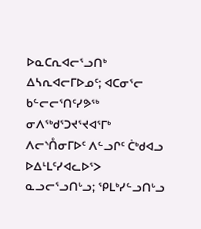ᐅᓇᑕᕆᐊᓕᕐᓗᑎᒃ ᐃᓴᕆᐊᓕᒥᐅᓄᑦ; ᐊᑕᓂᕐᓕ ᑲᓪᓕᓕᕐᑎᑦᓯᕗᖅ ᓂᐱᖅᑯᕐᑐᔪᕐᔪᐊᕐᒥᒃ ᐱᓕᔅᑍᓂᒥᐅᑦ ᐱᓪᓗᒋᑦ ᑖᒃᑯᐊᓗ ᐅᐃᒻᒪᑦᓯᐊᓚᐅᕐᐳ ᓇᓗᓕᕐᓗᑎᒡᓗ; ᕿᒪᒃᓯᓪᓗᑎᒡᓗ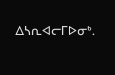ᐃᓴᕆᐊᓕᒥᐅᓂᒃ.